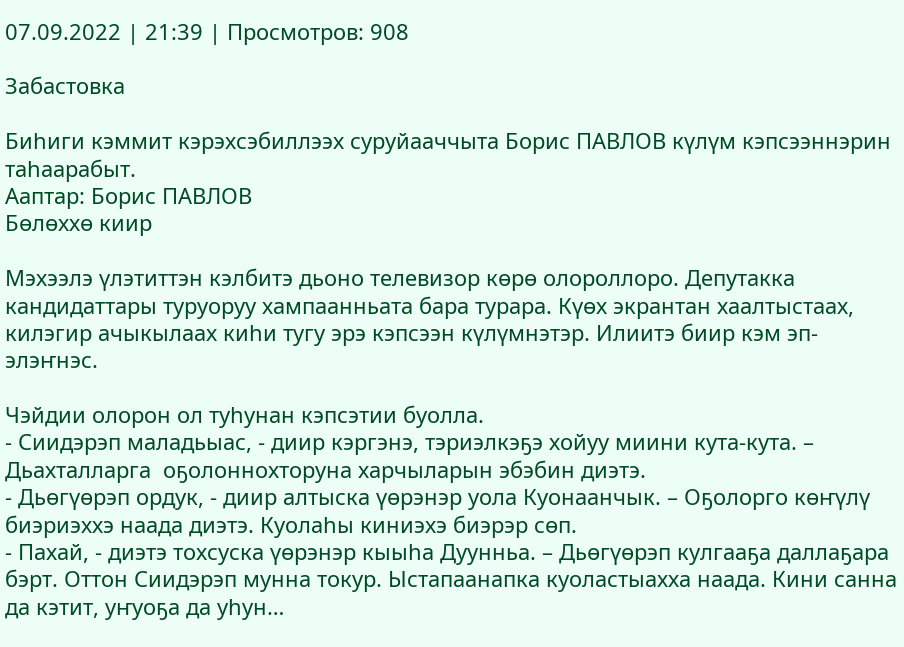07.09.2022 | 21:39 | Просмотров: 908

Забастовка

Биһиги кэммит кэрэхсэбиллээх суруйааччыта Борис ПАВЛОВ күлүм кэпсээннэрин таһаарабыт.
Ааптар: Борис ПАВЛОВ
Бөлөххө киир

Мэхээлэ үлэтиттэн кэлбитэ дьоно телевизор көрө олороллоро. Депутакка кандидаттары туруоруу хампаанньата бара турара. Күөх экрантан хаалтыстаах, килэгир ачыкылаах киһи тугу эрэ кэпсээн күлүмнэтэр. Илиитэ биир кэм эп-элэҥнэс.

Чэйдии олорон ол туһунан кэпсэтии буолла.
- Сиидэрэп маладьыас, - диир кэргэнэ, тэриэлкэҕэ хойуу миини кута-кута. – Дьахталларга  оҕолоннохторуна харчыларын эбэбин диэтэ.
- Дьөгүөрэп ордук, - диир алтыска үөрэнэр уола Куонаанчык. – Оҕолорго көҥүлү биэриэххэ наада диэтэ. Куолаһы киниэхэ биэрэр сөп.
- Пахай, - диэтэ тохсуска үөрэнэр кыыһа Дуунньа. – Дьөгүөрэп кулгааҕа даллаҕара бэрт. Оттон Сиидэрэп мунна токур. Ыстапаанапка куоластыахха наада. Кини санна да кэтит, уҥуоҕа да уһун…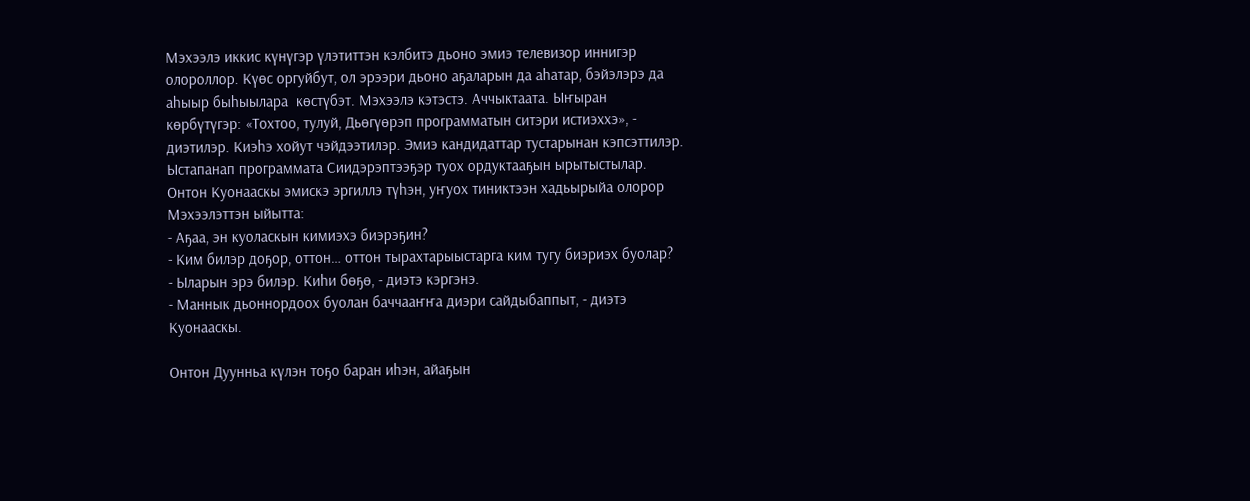Мэхээлэ иккис күнүгэр үлэтиттэн кэлбитэ дьоно эмиэ телевизор иннигэр олороллор. Күөс оргуйбут, ол эрээри дьоно аҕаларын да аһатар, бэйэлэрэ да аһыыр быһыылара  көстүбэт. Мэхээлэ кэтэстэ. Аччыктаата. Ыҥыран көрбүтүгэр: «Тохтоо, тулуй, Дьөгүөрэп программатын ситэри истиэххэ», -  диэтилэр. Киэһэ хойут чэйдээтилэр. Эмиэ кандидаттар тустарынан кэпсэттилэр. Ыстапанап программата Сиидэрэптээҕэр туох ордуктааҕын ырытыстылар. Онтон Куонааскы эмискэ эргиллэ түһэн, уҥуох тиниктээн хадьырыйа олорор  Мэхээлэттэн ыйытта:
- Аҕаа, эн куоласкын кимиэхэ биэрэҕин?
- Ким билэр доҕор, оттон… оттон тырахтарыыстарга ким тугу биэриэх буолар?
- Ыларын эрэ билэр. Киһи бөҕө, - диэтэ кэргэнэ.
- Маннык дьоннордоох буолан баччааҥҥа диэри сайдыбаппыт, - диэтэ Куонааскы.

Онтон Дуунньа күлэн тоҕо баран иһэн, айаҕын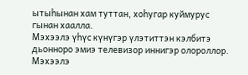ытыһынан хам туттан, хоһугар куймурус гынан хаалла.
Мэхээлэ үһүс күнүгэр үлэтиттэн кэлбитэ дьонноро эмиэ телевизор иннигэр олороллор. Мэхээлэ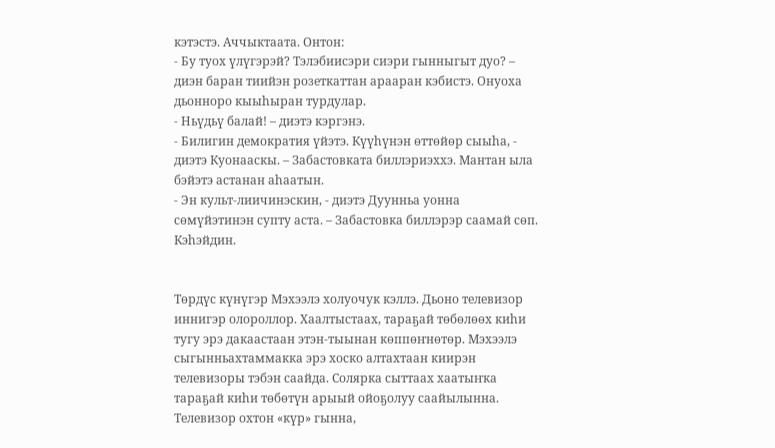кэтэстэ. Аччыктаата. Онтон:
- Бу туох үлүгэрэй? Тэлэбиисэри сиэри гынныгыт дуо? – диэн баран тиийэн розеткаттан арааран кэбистэ. Онуоха дьонноро кыыһыран турдулар.
- Ньүдьү балай! – диэтэ кэргэнэ.
- Билигин демократия үйэтэ. Күүһүнэн өттөйөр сыыһа, - диэтэ Куонааскы. – Забастовката биллэриэххэ. Мантан ыла бэйэтэ астанан аһаатын.
- Эн культ-лиичинэскин, - диэтэ Дуунньа уонна сөмүйэтинэн супту аста. – Забастовка биллэрэр саамай сөп. Кэһэйдин.


Төрдүс күнүгэр Мэхээлэ холуочук кэллэ. Дьоно телевизор иннигэр олороллор. Хаалтыстаах, тараҕай төбөлөөх киһи тугу эрэ дакаастаан этэн-тыынан көппөҥнөтөр. Мэхээлэ сыгынньахтаммакка эрэ хоско алтахтаан киирэн телевизоры тэбэн саайда. Солярка сыттаах хаатыҥка тараҕай киһи төбөтүн арыый ойоҕолуу саайылынна. Телевизор охтон «күр» гынна,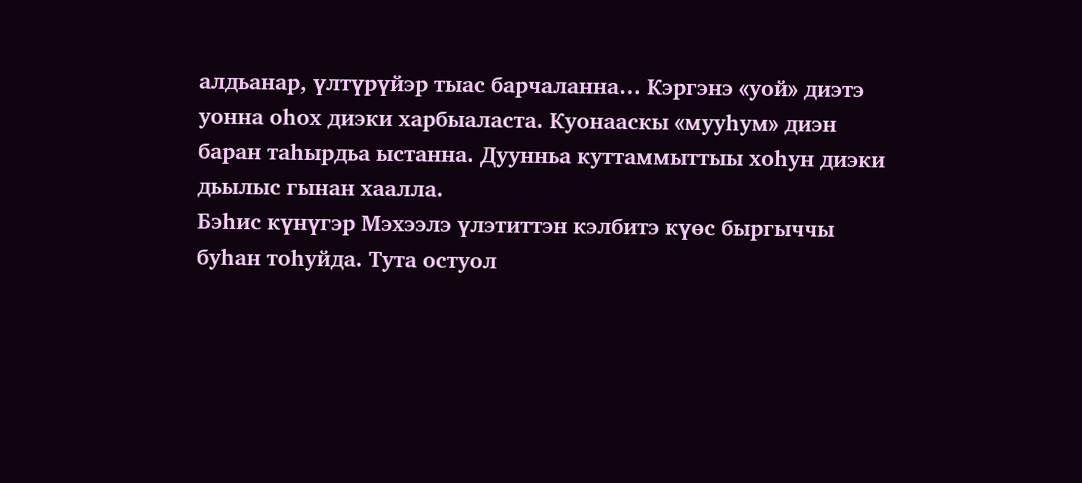алдьанар, үлтүрүйэр тыас барчаланна… Кэргэнэ «уой» диэтэ уонна оһох диэки харбыаласта. Куонааскы «мууһум» диэн баран таһырдьа ыстанна. Дуунньа куттаммыттыы хоһун диэки дьылыс гынан хаалла.
Бэһис күнүгэр Мэхээлэ үлэтиттэн кэлбитэ күөс быргыччы буһан тоһуйда. Тута остуол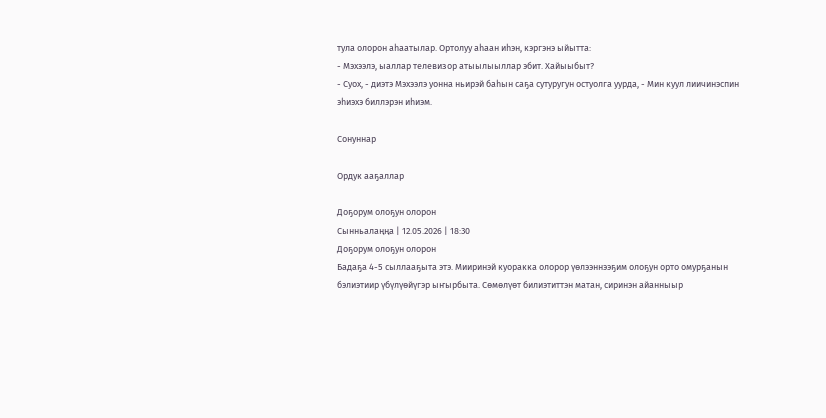тула олорон аһаатылар. Ортолуу аһаан иһэн, кэргэнэ ыйытта:
- Мэхээлэ, ыаллар телевизор атыылыыллар эбит. Хайыыбыт?
- Суох, - диэтэ Мэхээлэ уонна ньирэй баһын саҕа сутуругун остуолга уурда, - Мин куул лиичинэспин эһиэхэ биллэрэн иһиэм.

Сонуннар

Ордук ааҕаллар

Доҕорум олоҕун олорон
Сынньалаңңа | 12.05.2026 | 18:30
Доҕорум олоҕун олорон
Бадаҕа 4-5 сыллааҕыта этэ. Мииринэй куоракка олорор үөлээннээҕим олоҕун орто омурҕанын бэлиэтиир үбүлүөйүгэр ыҥырбыта. Сөмөлүөт билиэтиттэн матан, сиринэн айанныыр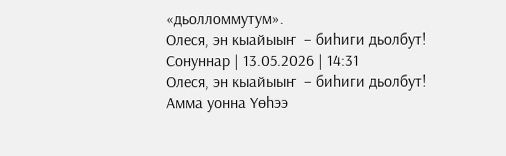«дьолломмутум».
Олеся, эн кыайыыҥ  – биһиги дьолбут!
Сонуннар | 13.05.2026 | 14:31
Олеся, эн кыайыыҥ  – биһиги дьолбут!
Амма уонна Үөһээ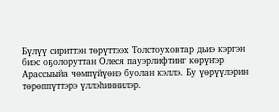Бүлүү сириттэн төрүттээх Толстоуховтар дьиэ кэргэн биэс оҕолоруттан Олеся пауэрлифтинг көрүҥэр Арассыыйа чөмпүйүөнэ буолан кэллэ. Бу үөрүүлэрин төрөппүттэрэ үллэһиннилэр.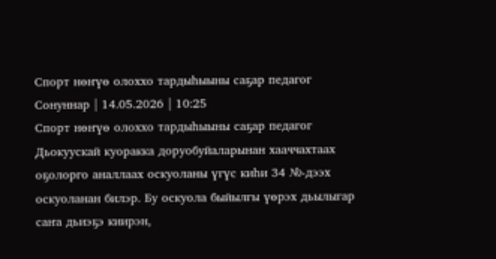Спорт нөҥүө олоххо тардыһыыны саҕар педагог
Сонуннар | 14.05.2026 | 10:25
Спорт нөҥүө олоххо тардыһыыны саҕар педагог
Дьокуускай куоракка доруобуйаларынан хааччахтаах оҕолорго аналлаах оскуоланы үгүс киһи 34 №-дээх оскуоланан билэр. Бу оскуола быйылгы үөрэх дьылыгар саҥа дьиэҕэ киирэн,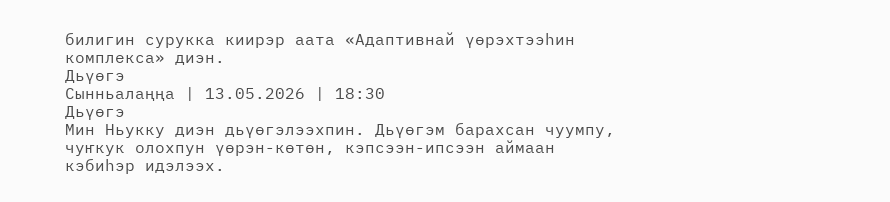билигин сурукка киирэр аата «Адаптивнай үөрэхтээһин комплекса» диэн.
Дьүөгэ
Сынньалаңңа | 13.05.2026 | 18:30
Дьүөгэ
Мин Ньукку диэн дьүөгэлээхпин. Дьүөгэм барахсан чуумпу, чуҥкук олохпун үөрэн-көтөн, кэпсээн-ипсээн аймаан кэбиһэр идэлээх.